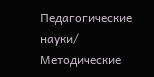Педагогические науки/ Методические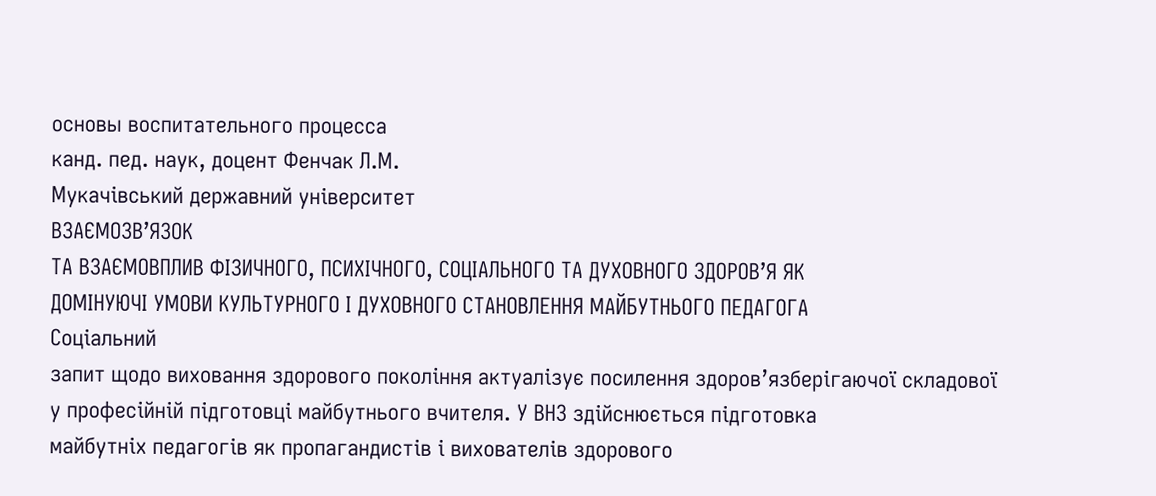основы воспитательного процесса
канд. пед. наук, доцент Фенчак Л.М.
Мукачівський державний університет
ВЗАЄМОЗВʼЯЗОК
ТА ВЗАЄМОВПЛИВ ФІЗИЧНОГО, ПСИХІЧНОГО, СОЦІАЛЬНОГО ТА ДУХОВНОГО ЗДОРОВʼЯ ЯК
ДОМІНУЮЧІ УМОВИ КУЛЬТУРНОГО І ДУХОВНОГО СТАНОВЛЕННЯ МАЙБУТНЬОГО ПЕДАГОГА
Соціальний
запит щодо виховання здорового покоління актуалізує посилення здоров’язберігаючої складової
у професійній підготовці майбутнього вчителя. У ВНЗ здійснюється підготовка
майбутніх педагогів як пропагандистів і вихователів здорового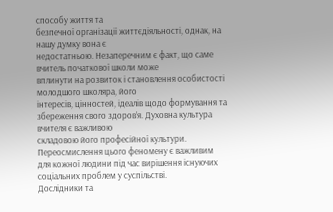способу життя та
безпечної організації життєдіяльності, однак, на нашу думку вона є
недостатньою. Незаперечним є факт, що саме вчитель початкової школи може
вплинути на розвиток і становлення особистості молодшого школяра, його
інтересів, цінностей, ідеалів щодо формування та збереження свого здоров’я. Духовна культура вчителя є важливою
складовою його професійної культури. Переосмислення цього феномену є важливим
для кожної людини під час вирішення існуючих соціальних проблем у суспільстві.
Дослідники та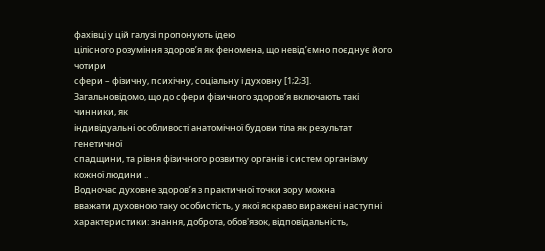фахівці у цій галузі пропонують ідею
цілісного розуміння здоров’я як феномена, що невід’ємно поєднує його чотири
сфери – фізичну, психічну, соціальну і духовну [1;2;3].
Загальновідомо, що до сфери фізичного здоров’я включають такі чинники, як
індивідуальні особливості анатомічної будови тіла як результат генетичної
спадщини, та рівня фізичного розвитку органів і систем організму кожної людини ..
Водночас духовне здоров’я з практичної точки зору можна
вважати духовною таку особистість, у якої яскраво виражені наступні
характеристики: знання, доброта, обов'язок, відповідальність,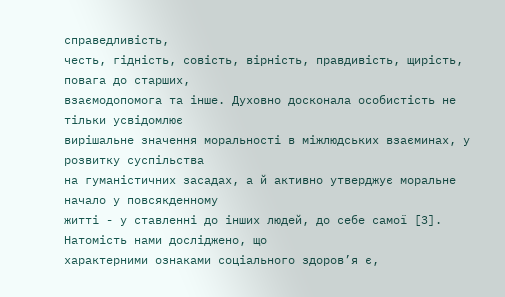справедливість,
честь, гідність, совість, вірність, правдивість, щирість, повага до старших,
взаємодопомога та інше. Духовно досконала особистість не тільки усвідомлює
вирішальне значення моральності в міжлюдських взаєминах, у розвитку суспільства
на гуманістичних засадах, а й активно утверджує моральне начало у повсякденному
житті - у ставленні до інших людей, до себе самої [3].
Натомість нами досліджено, що
характерними ознаками соціального здоров’я є,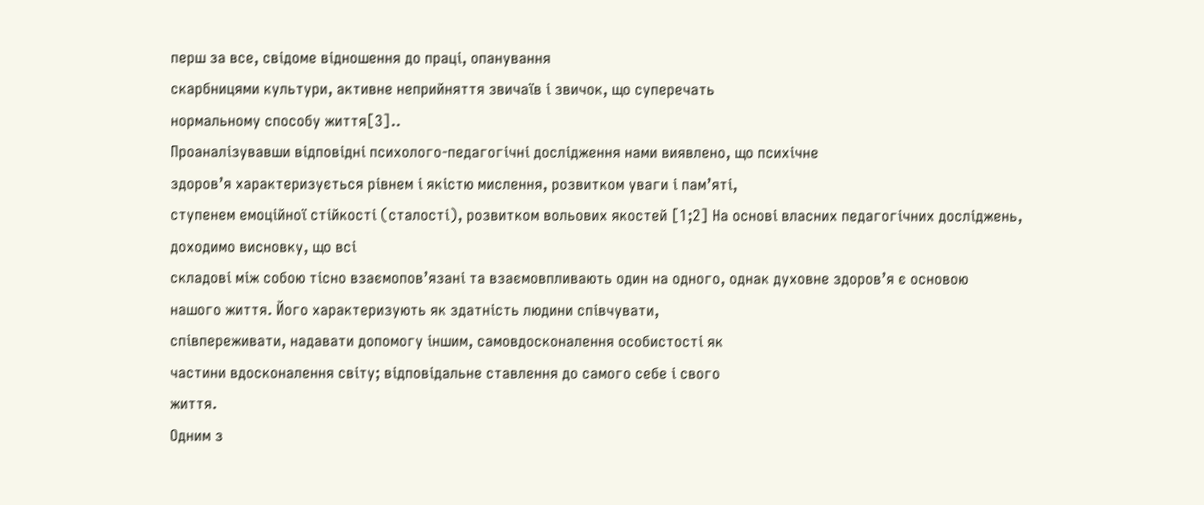перш за все, свідоме відношення до праці, опанування
скарбницями культури, активне неприйняття звичаїв і звичок, що суперечать
нормальному способу життя[3]..
Проаналізувавши відповідні психолого-педагогічні дослідження нами виявлено, що психічне
здоров’я характеризується рівнем і якістю мислення, розвитком уваги і пам’яті,
ступенем емоційної стійкості (сталості), розвитком вольових якостей [1;2] На основі власних педагогічних досліджень, доходимо висновку, що всі
складові між собою тісно взаємопов’язані та взаємовпливають один на одного, однак духовне здоров’я є основою
нашого життя. Його характеризують як здатність людини співчувати,
співпереживати, надавати допомогу іншим, самовдосконалення особистості як
частини вдосконалення світу; відповідальне ставлення до самого себе і свого
життя.
Одним з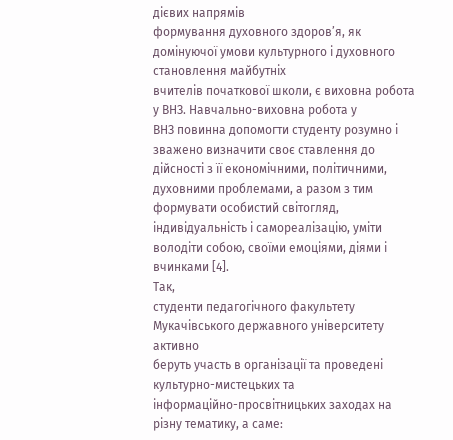дієвих напрямів
формування духовного здоров’я, як домінуючої умови культурного і духовного
становлення майбутніх
вчителів початкової школи, є виховна робота у ВНЗ. Навчально-виховна робота у
ВНЗ повинна допомогти студенту розумно і зважено визначити своє ставлення до
дійсності з її економічними, політичними, духовними проблемами, а разом з тим
формувати особистий світогляд, індивідуальність і самореалізацію, уміти
володіти собою, своїми емоціями, діями і вчинками [4].
Так,
студенти педагогічного факультету Мукачівського державного університету активно
беруть участь в організації та проведені культурно-мистецьких та
інформаційно-просвітницьких заходах на різну тематику, а саме: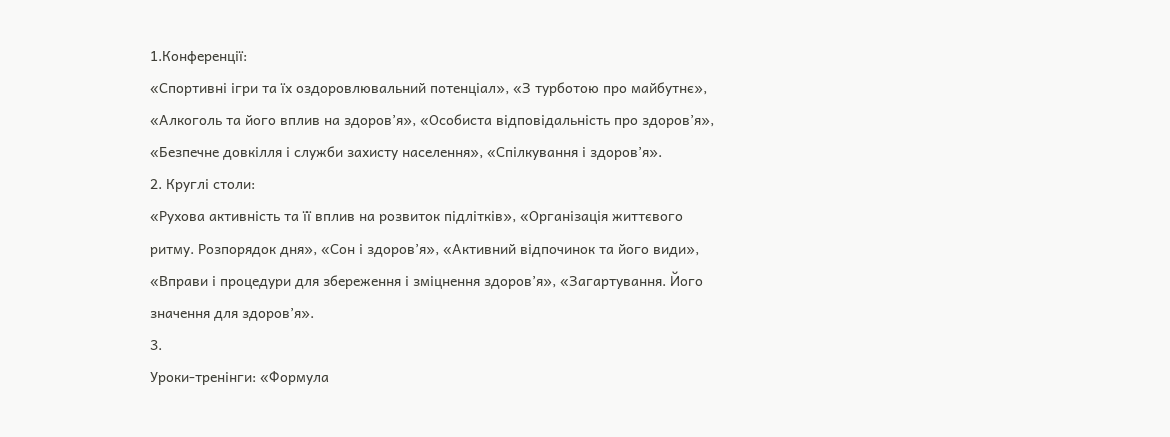1.Конференції:
«Спортивні ігри та їх оздоровлювальний потенціал», «З турботою про майбутнє»,
«Алкоголь та його вплив на здоров’я», «Особиста відповідальність про здоров’я»,
«Безпечне довкілля і служби захисту населення», «Спілкування і здоров’я».
2. Круглі столи:
«Рухова активність та її вплив на розвиток підлітків», «Організація життєвого
ритму. Розпорядок дня», «Сон і здоров’я», «Активний відпочинок та його види»,
«Вправи і процедури для збереження і зміцнення здоров’я», «Загартування. Його
значення для здоров’я».
3.
Уроки-тренінги: «Формула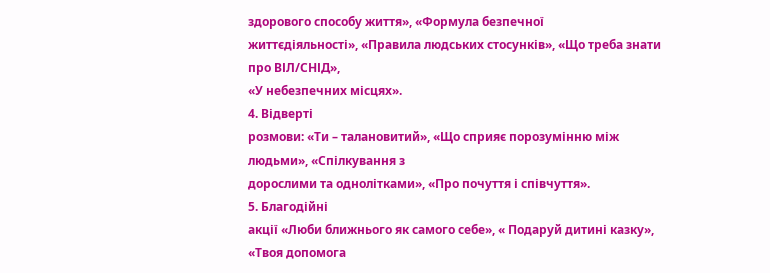здорового способу життя», «Формула безпечної
життєдіяльності», «Правила людських стосунків», «Що треба знати про ВІЛ/СНІД»,
«У небезпечних місцях».
4. Відверті
розмови: «Ти – талановитий», «Що сприяє порозумінню між людьми», «Спілкування з
дорослими та однолітками», «Про почуття і співчуття».
5. Благодійні
акції «Люби ближнього як самого себе», « Подаруй дитині казку», «Твоя допомога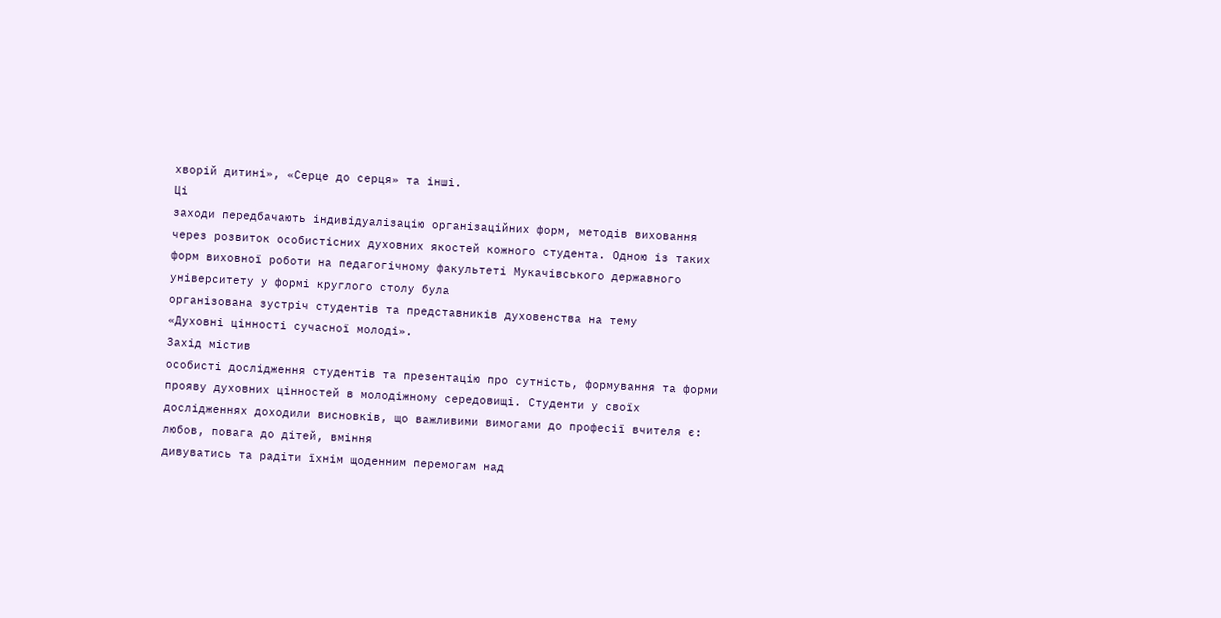хворій дитині», «Серце до серця» та інші.
Ці
заходи передбачають індивідуалізацію організаційних форм, методів виховання
через розвиток особистісних духовних якостей кожного студента. Одною із таких
форм виховної роботи на педагогічному факультеті Мукачівського державного
університету у формі круглого столу була
організована зустріч студентів та представників духовенства на тему
«Духовні цінності сучасної молоді».
Захід містив
особисті дослідження студентів та презентацію про сутність, формування та форми
прояву духовних цінностей в молодіжному середовищі. Студенти у своїх
дослідженнях доходили висновків, що важливими вимогами до професії вчителя є: любов, повага до дітей, вміння
дивуватись та радіти їхнім щоденним перемогам над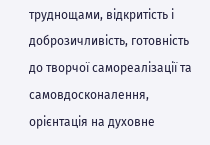труднощами, відкритість і
доброзичливість, готовність до творчої самореалізації та самовдосконалення,
орієнтація на духовне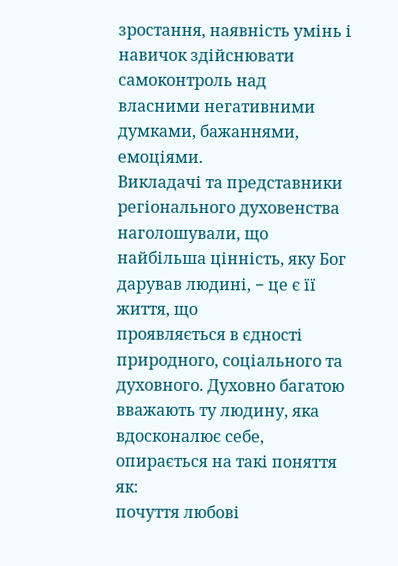зростання, наявність умінь і навичок здійснювати
самоконтроль над власними негативними думками, бажаннями, емоціями.
Викладачі та представники регіонального духовенства наголошували, що
найбільша цінність, яку Бог дарував людині, − це є її життя, що
проявляється в єдності природного, соціального та духовного. Духовно багатою
вважають ту людину, яка вдосконалює себе, опирається на такі поняття як:
почуття любові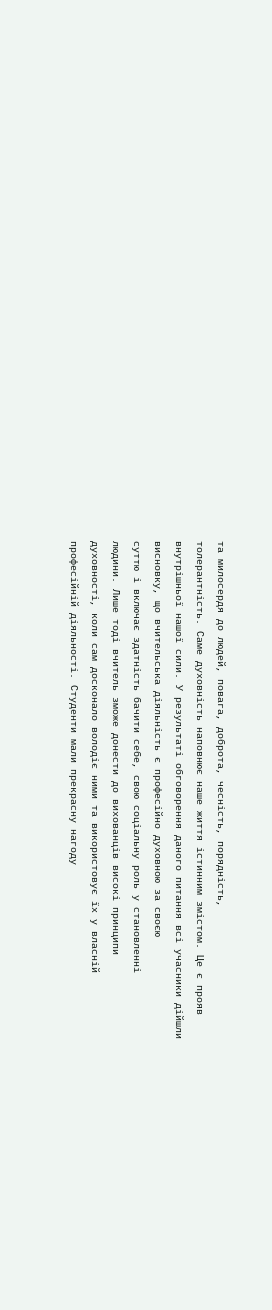та милосердя до людей, повага, доброта, чесність, порядність,
толерантність. Саме духовність наповнює наше життя істинним змістом. Це є прояв
внутрішньої нашої сили. У результаті обговорення даного питання всі учасники дійшли висновку, що вчительська діяльність є професійно духовною за своєю
суттю і включає здатність бачити себе, свою соціальну роль у становленні
людини. Лише тоді вчитель зможе донести до вихованців високі принципи
духовності, коли сам досконало володіє ними та використовує їх у власній
професійній діяльності. Студенти мали прекрасну нагоду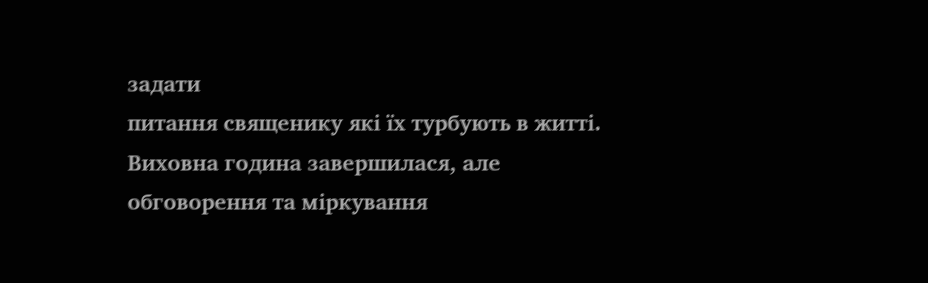задати
питання священику які їх турбують в житті. Виховна година завершилася, але
обговорення та міркування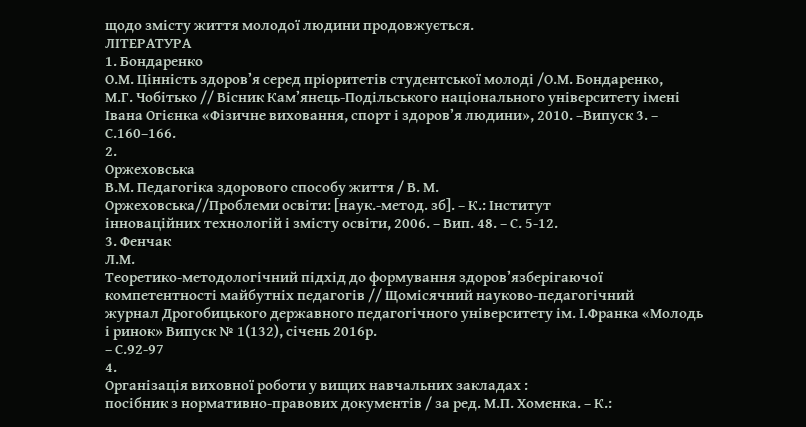щодо змісту життя молодої людини продовжується.
ЛІТЕРАТУРА
1. Бондаренко
О.М. Цінність здоров’я серед пріоритетів студентської молоді /О.М. Бондаренко,
М.Г. Чобітько // Вісник Кам’янець-Подільського національного університету імені
Івана Огієнка «Фізичне виховання, спорт і здоров’я людини», 2010. –Випуск 3. –
С.160–166.
2.
Оржеховська
В.М. Педагогіка здорового способу життя / В. М.
Оржеховська//Проблеми освіти: [наук.-метод. зб]. – К.: Інститут
інноваційних технологій і змісту освіти, 2006. – Вип. 48. – С. 5-12.
3. Фенчак
Л.М.
Теоретико-методологічний підхід до формування здоров’язберігаючої
компетентності майбутніх педагогів // Щомісячний науково-педагогічний
журнал Дрогобицького державного педагогічного університету ім. І.Франка «Молодь
і ринок» Випуск № 1(132), січень 2016р.
– С.92-97
4.
Організація виховної роботи у вищих навчальних закладах :
посібник з нормативно-правових документів / за ред. М.П. Хоменка. – К.: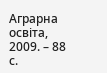Аграрна
освіта, 2009. – 88 с.